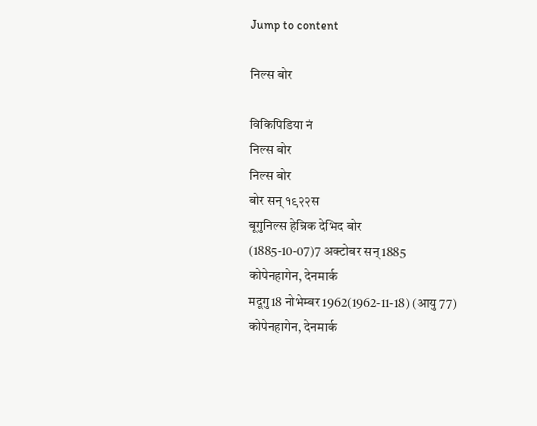Jump to content

निल्स बोर

विकिपिडिया नं
निल्स बोर
निल्स बोर
बोर सन् १९२२स
बूगुनिल्स हेन्रिक देभिद बोर
(1885-10-07)7 अक्टोबर सन् 1885
कोपेनहागेन, देनमार्क
मदूगु18 नोभेम्बर 1962(1962-11-18) (आयु 77)
कोपेनहागेन, देनमार्क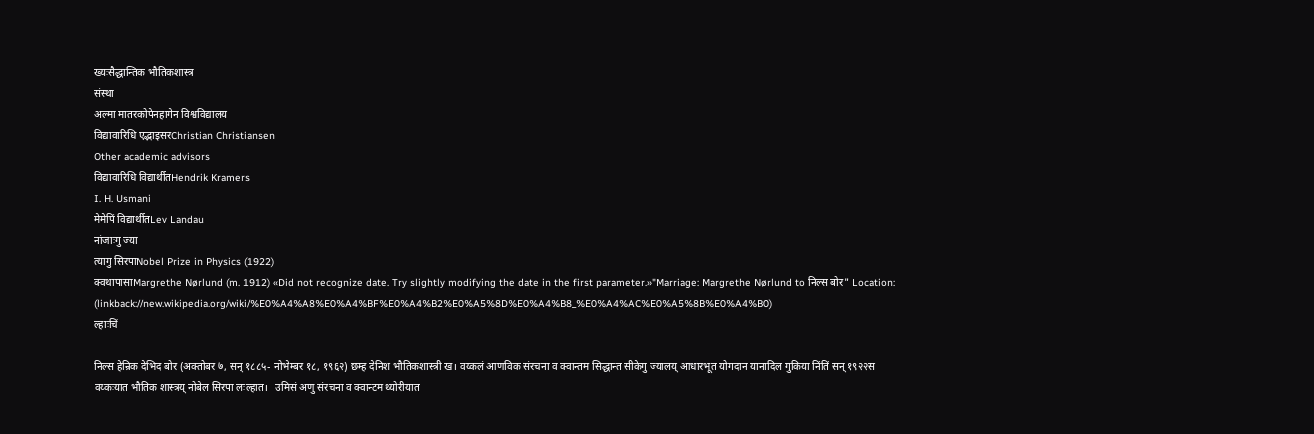ख्यःसैद्धान्तिक भौतिकशास्त्र
संस्था
अल्मा मातरकोपेनहागेन विश्वविद्यालय
विद्यावारिधि एद्भाइसरChristian Christiansen
Other academic advisors
विद्यावारिधि विद्यार्थीतHendrik Kramers
I. H. Usmani
मेमेपिं विद्यार्थीतLev Landau
नांजाःगु ज्या
त्यागु सिरपाNobel Prize in Physics (1922)
क्वथापासाMargrethe Nørlund (m. 1912) «Did not recognize date. Try slightly modifying the date in the first parameter.»"Marriage: Margrethe Nørlund to निल्स बोर" Location: (linkback://new.wikipedia.org/wiki/%E0%A4%A8%E0%A4%BF%E0%A4%B2%E0%A5%8D%E0%A4%B8_%E0%A4%AC%E0%A5%8B%E0%A4%B0)
ल्हाःचिं

निल्स हेन्रिक देभिद बोर (अक्तोबर ७, सन् १८८५- नोभेम्बर १८, १९६२) छम्ह देनिश भौतिकशास्त्री ख। वय्कलं आणविक संरचना व क्वान्तम सिद्धान्त सीकेगु ज्यालय् आधारभूत योगदान यानादिल गुकिया निंतिं सन् १९२२स वय्कःयात भौतिक शास्त्रय् नोबेल सिरपा लःल्हात।   उमिसं अणु संरचना व क्वान्टम थ्योरीयात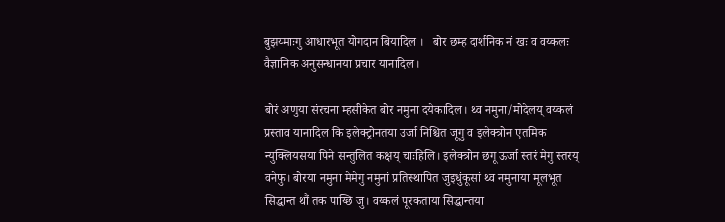बुझय्माःगु आधारभूत योगदान बियादिल ।   बोर छम्ह दार्शनिक नं खः व वय्कलः वैज्ञानिक अनुसन्धानया प्रचार यानादिल।

बोरं अणुया संरचना म्हसीकेत बोर नमुना दयेकादिल। थ्व नमुना/मोदेलय् वय्कलं प्रस्ताव यानादिल कि इलेक्ट्रोनतया उर्जा निश्चित जूगु व इलेक्त्रोन एतमिक न्युक्लियसया पिने सन्तुलित कक्षय् चाःहिलि। इलेक्त्रोन छगू ऊर्जा स्तरं मेगु स्तरय् वनेफु। बोरया नमुना मेमेगु नमुनां प्रतिस्थापित जुइधुंकूसां थ्व नमुनाया मूलभूत सिद्धान्त थौं तक पाय्छि जु। वय्कलं पूरकताया सिद्धान्तया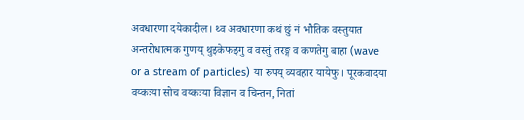अवधारणा दयेकादील। थ्व अवधारणा कथं छुं नं भौतिक वस्तुयात अन्तरोधात्मक गुणय् थुइकेफइगु व वस्तुं तरङ्ग व कणतेगु बाहा (wave or a stream of particles) या रुपय् व्यवहार यायेफु। पूरकवादया वय्कःया सोच वय्कःया विज्ञान व चिन्तन, नितां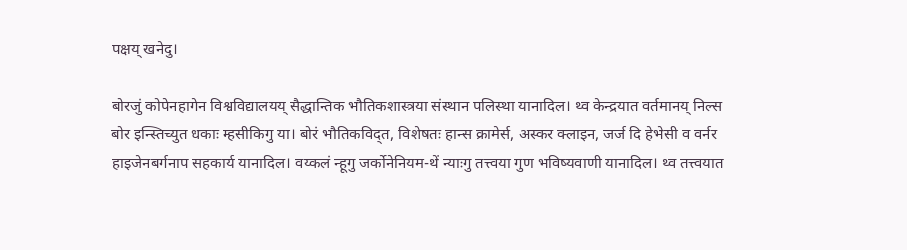पक्षय् खनेदु।

बोरजुं कोपेनहागेन विश्वविद्यालयय् सैद्धान्तिक भौतिकशास्त्रया संस्थान पलिस्था यानादिल। थ्व केन्द्रयात वर्तमानय् निल्स बोर इन्स्तिच्युत धकाः म्हसीकिगु या। बोरं भौतिकविद्त, विशेषतः हान्स क्रामेर्स, अस्कर क्लाइन, जर्ज दि हेभेसी व वर्नर हाइजेनबर्गनाप सहकार्य यानादिल। वय्कलं न्हूगु जर्कोनेनियम-थें न्याःगु तत्त्वया गुण भविष्यवाणी यानादिल। थ्व तत्त्वयात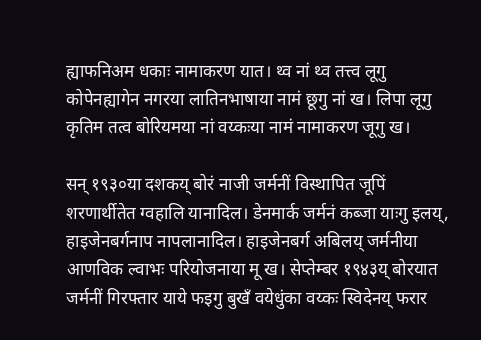ह्याफनिअम धकाः नामाकरण यात। थ्व नां थ्व तत्त्व लूगु कोपेनह्यागेन नगरया लातिनभाषाया नामं छूगु नां ख। लिपा लूगु कृतिम तत्व बोरियमया नां वय्कःया नामं नामाकरण जूगु ख।

सन् १९३०या दशकय् बोरं नाजी जर्मनीं विस्थापित जूपिं शरणार्थीतेत ग्वहालि यानादिल। डेनमार्क जर्मनं कब्जा याःगु इलय्, हाइजेनबर्गनाप नापलानादिल। हाइजेनबर्ग अबिलय् जर्मनीया आणविक ल्वाभः परियोजनाया मू ख। सेप्तेम्बर १९४३य् बोरयात जर्मनीं गिरफ्तार याये फइगु बुखँ वयेधुंका वय्कः स्विदेनय् फरार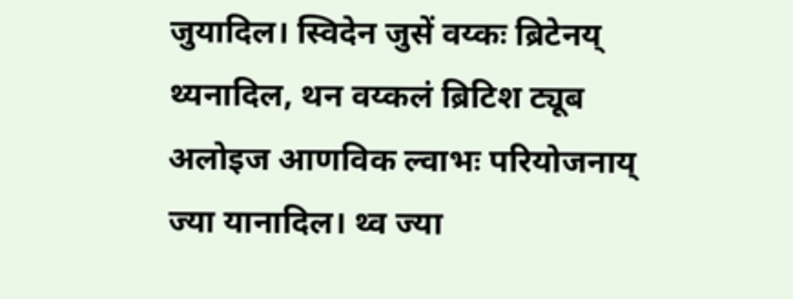जुयादिल। स्विदेन जुसें वय्कः ब्रिटेनय् थ्यनादिल, थन वय्कलं ब्रिटिश ट्यूब अलोइज आणविक ल्वाभः परियोजनाय् ज्या यानादिल। थ्व ज्या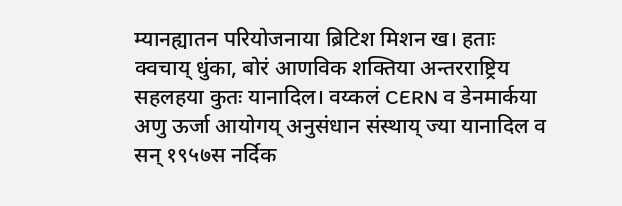म्यानह्यातन परियोजनाया ब्रिटिश मिशन ख। हताः क्वचाय् धुंका, बोरं आणविक शक्तिया अन्तरराष्ट्रिय सहलहया कुतः यानादिल। वय्कलं CERN व डेनमार्कया अणु ऊर्जा आयोगय् अनुसंधान संस्थाय् ज्या यानादिल व सन् १९५७स नर्दिक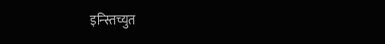इन्स्तिच्युत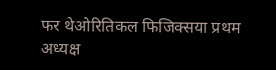फर थेओरितिकल फिजिक्सया प्रथम अध्यक्ष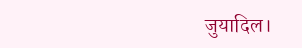जुयादिल।